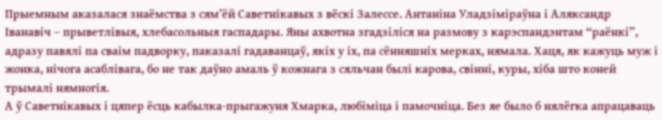Прыемным аказалася знаёмства з сям’ёй Саветнікавых з вёскі Залессе. Антаніна Уладзіміраўна і Аляксандр Іванавіч – прыветлівыя, хлебасольныя гаспадары. Яны ахвотна згадзіліся на размову з карэспандэнтам “раёнкі”, адразу павялі па сваім падворку, паказалі гадаванцаў, якіх у іх, па сённяшніх мерках, нямала. Хаця, як кажуць муж і жонка, нічога асаблівага, бо не так даўно амаль ў кожнага з сяльчан былі карова, свінні, куры, хіба што коней трымалі нямногія.
А ў Саветнікавых і цяпер ёсць кабылка-прыгажуня Хмарка, любіміца і памочніца. Без яе было б нялёгка апрацаваць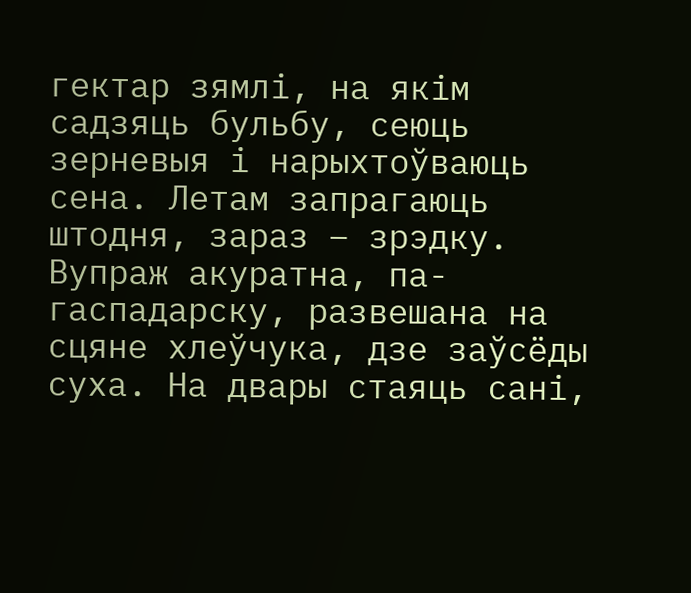гектар зямлі, на якім садзяць бульбу, сеюць зерневыя і нарыхтоўваюць сена. Летам запрагаюць штодня, зараз – зрэдку. Вупраж акуратна, па-гаспадарску, развешана на сцяне хлеўчука, дзе заўсёды суха. На двары стаяць сані,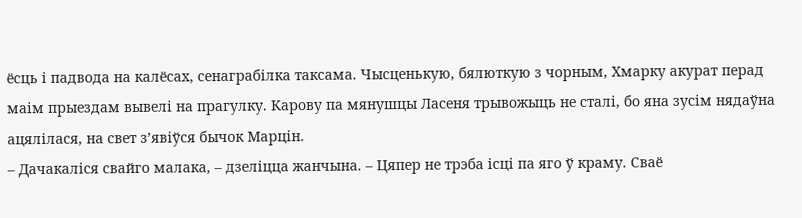ёсць і падвода на калёсах, сенаграбілка таксама. Чысценькую, бялюткую з чорным, Хмарку акурат перад маім прыездам вывелі на прагулку. Карову па мянушцы Ласеня трывожыць не сталі, бо яна зусім нядаўна ацялілася, на свет з’явіўся бычок Марцін.
– Дачакаліся свайго малака, – дзеліцца жанчына. – Цяпер не трэба ісці па яго ў краму. Сваё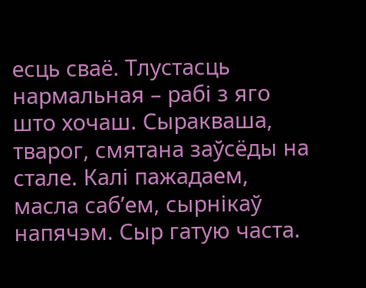есць сваё. Тлустасць нармальная – рабі з яго што хочаш. Сыракваша, тварог, смятана заўсёды на стале. Калі пажадаем, масла саб’ем, сырнікаў напячэм. Сыр гатую часта.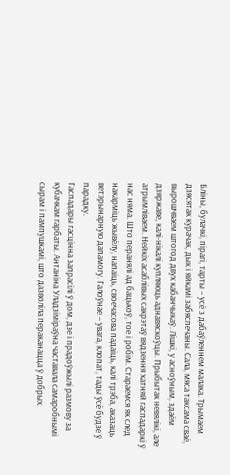Бліны, булачкі, пірагі, тарты – усё з дабаўленнем малака. Трымаем дзясятак курачак, дык і яйкамі забяспечаны. Сала, мяса таксама сваё, вырошчваем штогод двух кабанчыкаў. Лішкі, у асноўным, здаём дзяржаве, калі-нікалі купляюць аднавяскоўцы. Прыбытак невялікі, але атрымліваем. Нейкіх асаблівых сакрэтаў вядзення хатняй гаспадаркі ў нас няма. Што перанялі ад бацькоў, тое і робім. Стараемся як след накарміць жывёлу, напаіць, своечасова падаіць, калі трэба, аказаць ветэрынарную дапамогу. Галоўнае – увага, клопат, тады ўсё будзе ў парадку.
Гаспадары гасцінна запрасілі ў дом, дзе і прадоўжылі размову за кубачкам гарбаты. Антаніна Уладзіміраўна частавала самаробнымі сырам і пампушкамі, што дазволіла пераканацца ў добрых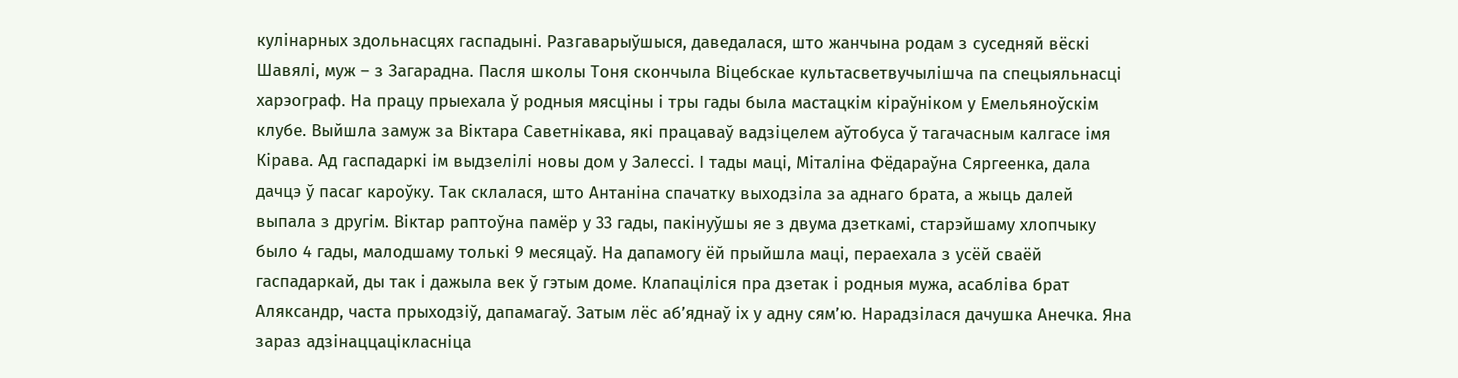кулінарных здольнасцях гаспадыні. Разгаварыўшыся, даведалася, што жанчына родам з суседняй вёскі Шавялі, муж – з Загарадна. Пасля школы Тоня скончыла Віцебскае культасветвучылішча па спецыяльнасці харэограф. На працу прыехала ў родныя мясціны і тры гады была мастацкім кіраўніком у Емельяноўскім клубе. Выйшла замуж за Віктара Саветнікава, які працаваў вадзіцелем аўтобуса ў тагачасным калгасе імя Кірава. Ад гаспадаркі ім выдзелілі новы дом у Залессі. І тады маці, Міталіна Фёдараўна Сяргеенка, дала дачцэ ў пасаг кароўку. Так склалася, што Антаніна спачатку выходзіла за аднаго брата, а жыць далей выпала з другім. Віктар раптоўна памёр у 33 гады, пакінуўшы яе з двума дзеткамі, старэйшаму хлопчыку было 4 гады, малодшаму толькі 9 месяцаў. На дапамогу ёй прыйшла маці, пераехала з усёй сваёй гаспадаркай, ды так і дажыла век ў гэтым доме. Клапаціліся пра дзетак і родныя мужа, асабліва брат Аляксандр, часта прыходзіў, дапамагаў. Затым лёс аб’яднаў іх у адну сям’ю. Нарадзілася дачушка Анечка. Яна зараз адзінаццацікласніца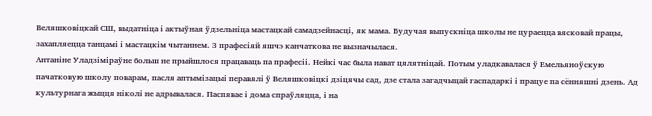Веляшковіцкай СШ, выдатніца і актыўная ўдзельніца мастацкай самадзейнасці, як мама. Будучая выпускніца школы не цураецца вясковай працы, захапляецца танцамі і мастацкім чытаннем. З прафесіяй яшчэ канчаткова не вызначылася.
Антаніне Уладзіміраўне больш не прыйшлося працаваць па прафесіі. Нейкі час была нават цялятніцай. Потым уладкавалася ў Емельяноўскую пачатковую школу поварам, пасля аптымізацыі перавялі ў Веляшковіцкі дзіцячы сад, дзе стала загадчыцай гаспадаркі і працуе па сённяшні дзень. Ад культурнага жыцця ніколі не адрывалася. Паспявае і дома спраўляцца, і на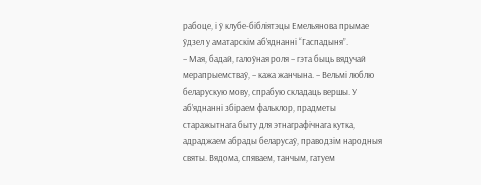рабоце, і ў клубе-бібліятэцы Емельянова прымае ўдзел у аматарскім аб’яднанні “Гаспадыня”.
– Мая, бадай, галоўная роля – гэта быць вядучай мерапрыемстваў, – кажа жанчына. – Вельмі люблю беларускую мову, спрабую складаць вершы. У аб’яднанні збіраем фальклор, прадметы старажытнага быту для этнаграфічнага кутка, адраджаем абрады беларусаў, праводзім народныя святы. Вядома, спяваем, танчым, гатуем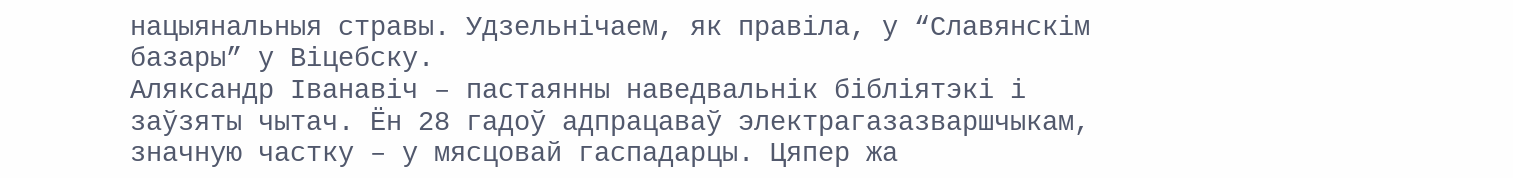нацыянальныя стравы. Удзельнічаем, як правіла, у “Славянскім базары” у Віцебску.
Аляксандр Іванавіч – пастаянны наведвальнік бібліятэкі і заўзяты чытач. Ён 28 гадоў адпрацаваў электрагазазваршчыкам, значную частку – у мясцовай гаспадарцы. Цяпер жа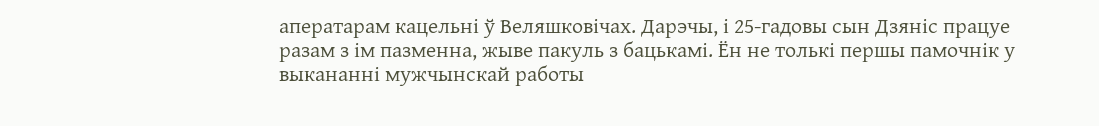аператарам кацельні ў Веляшковічах. Дарэчы, і 25-гадовы сын Дзяніс працуе разам з ім пазменна, жыве пакуль з бацькамі. Ён не толькі першы памочнік у выкананні мужчынскай работы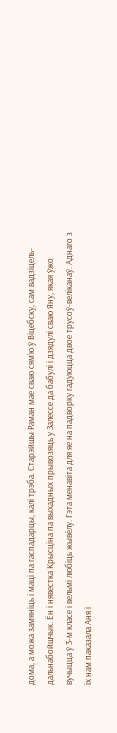дома, а можа замяніць і маці па гаспадарцы, калі трэба. Старэйшы Раман мае сваю сям’ю ў Віцебску, сам вадзіцель-дальнабойшчык. Ён і нявестка Крысціна па выхадных прывозяць у Залессе да бабулі і дзядулі сваю Яну, якая ўжо вучыцца ў 3-м класе і вельмі любіць жывёлу. Гэта менавіта для яе на падворку гадуюцца двое трусоў-веліканаў. Аднаго з іх нам паказала Аня і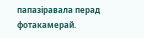папазіравала перад фотакамерай.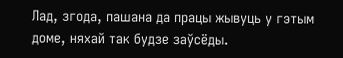Лад, згода, пашана да працы жывуць у гэтым доме, няхай так будзе заўсёды.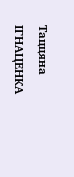Таццяна ІГНАЦЕНКА